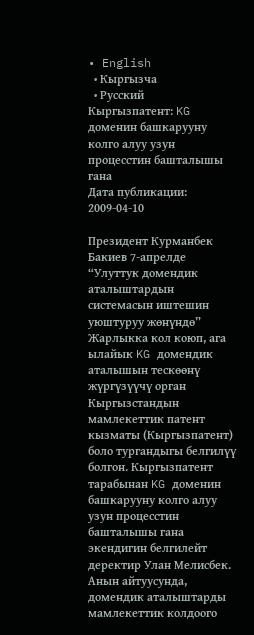• English
  • Кыргызча
  • Русский
Кыргызпатент: KG доменин башкарууну колго алуу узун процесстин башталышы гана
Дата публикации:
2009-04-10

Президент Курманбек Бакиев 7-апрелде “Улуттук домендик аталыштардын системасын иштешин уюштуруу жөнүндө” Жарлыкка кол коюп, ага ылайык KG домендик аталышын тескөөнү жүргүзүүчү орган Кыргызстандын мамлекеттик патент кызматы (Кыргызпатент) боло тургандыгы белгилүү болгон. Кыргызпатент тарабынан KG доменин башкарууну колго алуу узун процесстин башталышы гана экендигин белгилейт деректир Улан Мелисбек. Анын айтуусунда, домендик аталыштарды мамлекеттик колдоого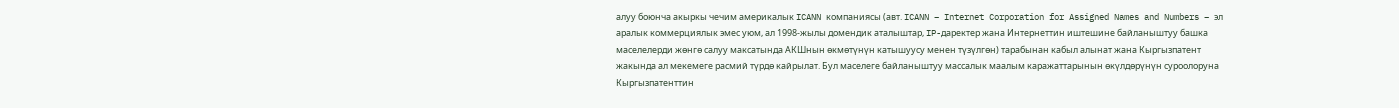алуу боюнча акыркы чечим америкалык ICANN компаниясы (авт. ICANN – Internet Corporation for Assigned Names and Numbers – эл аралык коммерциялык эмес уюм, ал 1998-жылы домендик аталыштар, IP-даректер жана Интернеттин иштешине байланыштуу башка маселелерди жөнгө салуу максатында АКШнын өкмөтүнүн катышуусу менен түзүлгөн) тарабынан кабыл алынат жана Кыргызпатент жакында ал мекемеге расмий түрдө кайрылат. Бул маселеге байланыштуу массалык маалым каражаттарынын өкүлдөрүнүн суроолоруна Кыргызпатенттин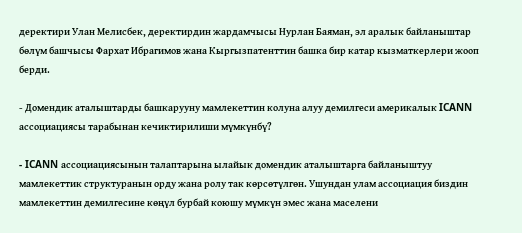деректири Улан Мелисбек, деректирдин жардамчысы Нурлан Баяман, эл аралык байланыштар бөлүм башчысы Фархат Ибрагимов жана Кыргызпатенттин башка бир катар кызматкерлери жооп берди.

- Домендик аталыштарды башкарууну мамлекеттин колуна алуу демилгеси америкалык ICANN ассоциациясы тарабынан кечиктирилиши мүмкүнбү?

- ICANN ассоциациясынын талаптарына ылайык домендик аталыштарга байланыштуу мамлекеттик структуранын орду жана ролу так көрсөтүлгөн. Ушундан улам ассоциация биздин мамлекеттин демилгесине көңүл бурбай коюшу мүмкүн эмес жана маселени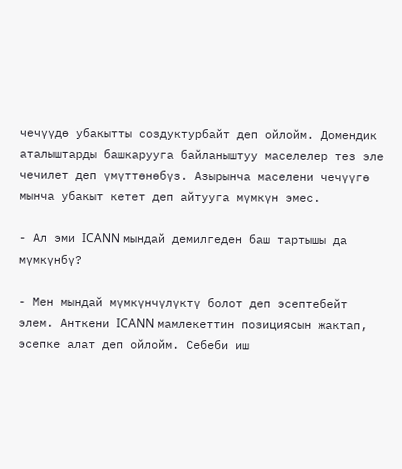чечүүдө убакытты создуктурбайт деп ойлойм. Домендик аталыштарды башкарууга байланыштуу маселелер тез эле чечилет деп үмүттөнөбүз. Азырынча маселени чечүүгө мынча убакыт кетет деп айтууга мүмкүн эмес.

- Ал эми ICANN мындай демилгеден баш тартышы да мүмкүнбү?

- Мен мындай мүмкүнчүлүктү болот деп эсептебейт элем. Анткени ICANN мамлекеттин позициясын жактап, эсепке алат деп ойлойм. Себеби иш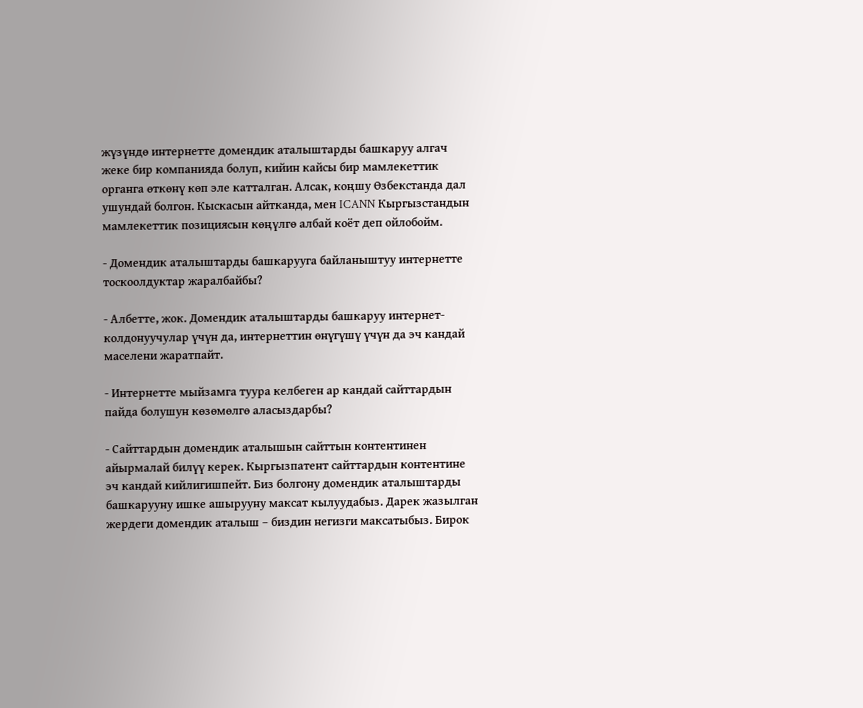жүзүндө интернетте домендик аталыштарды башкаруу алгач жеке бир компанияда болуп, кийин кайсы бир мамлекеттик органга өткөнү көп эле катталган. Алсак, коңшу Өзбекстанда дал ушундай болгон. Кыскасын айтканда, мен ICANN Кыргызстандын мамлекеттик позициясын көңүлгө албай коёт деп ойлобойм.

- Домендик аталыштарды башкарууга байланыштуу интернетте тоскоолдуктар жаралбайбы?

- Албетте, жок. Домендик аталыштарды башкаруу интернет-колдонуучулар үчүн да, интернеттин өнүгүшү үчүн да эч кандай маселени жаратпайт.

- Интернетте мыйзамга туура келбеген ар кандай сайттардын пайда болушун көзөмөлгө аласыздарбы?

- Сайттардын домендик аталышын сайттын контентинен айырмалай билүү керек. Кыргызпатент сайттардын контентине эч кандай кийлигишпейт. Биз болгону домендик аталыштарды башкарууну ишке ашырууну максат кылуудабыз. Дарек жазылган жердеги домендик аталыш – биздин негизги максатыбыз. Бирок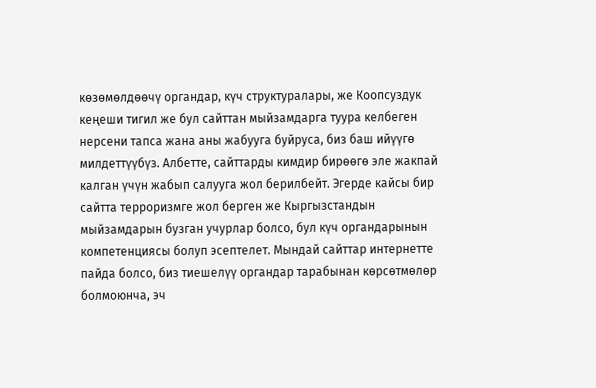көзөмөлдөөчү органдар, күч структуралары, же Коопсуздук кеңеши тигил же бул сайттан мыйзамдарга туура келбеген нерсени тапса жана аны жабууга буйруса, биз баш ийүүгө милдеттүүбүз. Албетте, сайттарды кимдир бирөөгө эле жакпай калган үчүн жабып салууга жол берилбейт. Эгерде кайсы бир сайтта терроризмге жол берген же Кыргызстандын мыйзамдарын бузган учурлар болсо, бул күч органдарынын компетенциясы болуп эсептелет. Мындай сайттар интернетте пайда болсо, биз тиешелүү органдар тарабынан көрсөтмөлөр болмоюнча, эч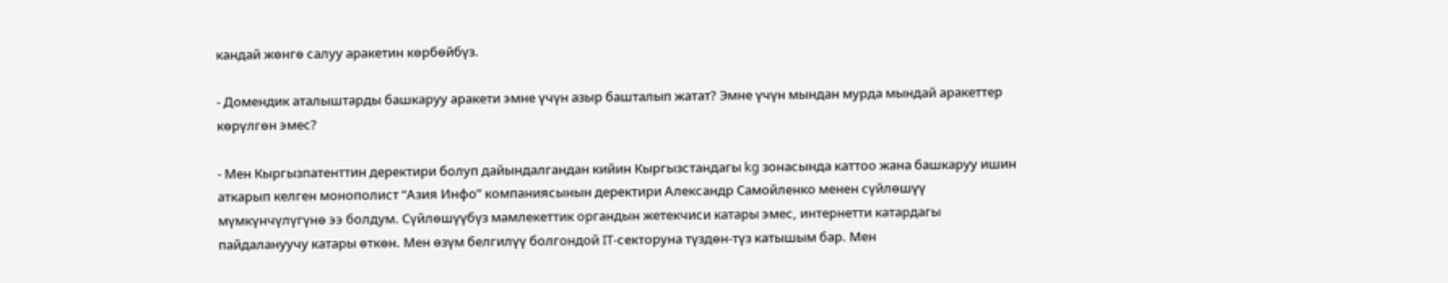кандай жөнгө салуу аракетин көрбөйбүз.

- Домендик аталыштарды башкаруу аракети эмне үчүн азыр башталып жатат? Эмне үчүн мындан мурда мындай аракеттер көрүлгөн эмес?

- Мен Кыргызпатенттин деректири болуп дайындалгандан кийин Кыргызстандагы kg зонасында каттоо жана башкаруу ишин аткарып келген монополист “Азия Инфо” компаниясынын деректири Александр Самойленко менен сүйлөшүү мүмкүнчүлүгүнө ээ болдум. Сүйлөшүүбүз мамлекеттик органдын жетекчиси катары эмес, интернетти катардагы пайдалануучу катары өткөн. Мен өзүм белгилүү болгондой IT-секторуна түздөн-түз катышым бар. Мен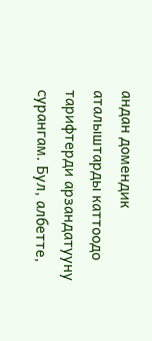андан домендик аталыштарды каттоодо тарифтерди арзандатууну сурангам. Бул, албетте,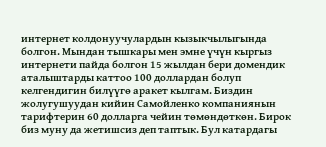интернет колдонуучулардын кызыкчылыгында болгон. Мындан тышкары мен эмне үчүн кыргыз интернети пайда болгон 15 жылдан бери домендик аталыштарды каттоо 100 доллардан болуп келгендигин билүүгө аракет кылгам. Биздин жолугушуудан кийин Самойленко компаниянын тарифтерин 60 долларга чейин төмөндөткөн. Бирок биз муну да жетишсиз деп таптык. Бул катардагы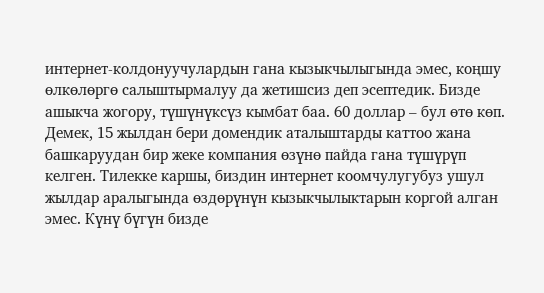интернет-колдонуучулардын гана кызыкчылыгында эмес, коңшу өлкөлөргө салыштырмалуу да жетишсиз деп эсептедик. Бизде ашыкча жогору, түшүнүксүз кымбат баа. 60 доллар – бул өтө көп. Демек, 15 жылдан бери домендик аталыштарды каттоо жана башкаруудан бир жеке компания өзүнө пайда гана түшүрүп келген. Тилекке каршы, биздин интернет коомчулугубуз ушул жылдар аралыгында өздөрүнүн кызыкчылыктарын коргой алган эмес. Күнү бүгүн бизде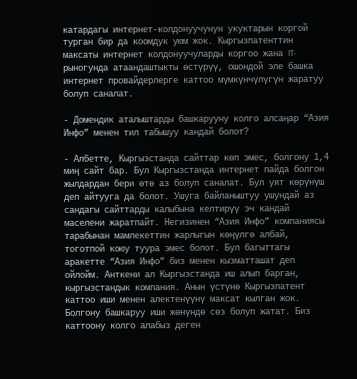катардагы интернет-колдонуучунун укуктарын коргой турган бир да коомдук уюм жок. Кыргызпатенттин максаты интернет колдонуучуларды коргоо жана IT-рыногунда атаандаштыкты өстүрүү, ошондой эле башка интернет провайдерлерге каттоо мүмкүнчүлүгүн жаратуу болуп саналат.

- Домендик аталыштарды башкарууну колго алсаңар “Азия Инфо” менен тил табышуу кандай болот?

- Албетте, Кыргызстанда сайттар көп эмес, болгону 1,4 миң сайт бар. Бул Кыргызстанда интернет пайда болгон жылдардан бери өтө аз болуп саналат. Бул уят көрүнүш деп айтууга да болот. Ушуга байланыштуу ушундай аз сандагы сайттарды калыбына келтирүү эч кандай маселени жаратпайт. Негизинен “Азия Инфо” компаниясы тарабынан мамлекеттин жарлыгын көңүлгө албай, тоготпой коюу туура эмес болот. Бул багыттагы аракетте “Азия Инфо” биз менен кызматташат деп ойлойм. Анткени ал Кыргызстанда иш алып барган, кыргызстандык компания. Анын үстүнө Кыргызпатент каттоо иши менен алектенүүнү максат кылган жок. Болгону башкаруу иши жөнүндө сөз болуп жатат. Биз каттоону колго алабыз деген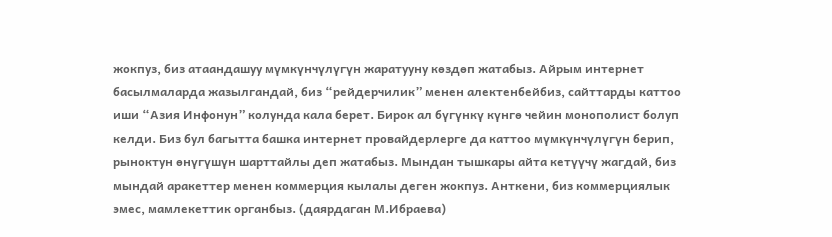жокпуз, биз атаандашуу мүмкүнчүлүгүн жаратууну көздөп жатабыз. Айрым интернет басылмаларда жазылгандай, биз “рейдерчилик” менен алектенбейбиз, сайттарды каттоо иши “Азия Инфонун” колунда кала берет. Бирок ал бүгүнкү күнгө чейин монополист болуп келди. Биз бул багытта башка интернет провайдерлерге да каттоо мүмкүнчүлүгүн берип, рыноктун өнүгүшүн шарттайлы деп жатабыз. Мындан тышкары айта кетүүчү жагдай, биз мындай аракеттер менен коммерция кылалы деген жокпуз. Анткени, биз коммерциялык эмес, мамлекеттик органбыз. (даярдаган М.Ибраева)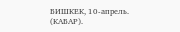БИШКЕК, 10-апрель. (КАБАР).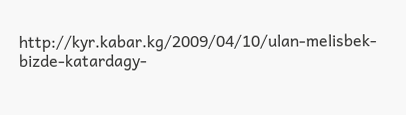http://kyr.kabar.kg/2009/04/10/ulan-melisbek-bizde-katardagy-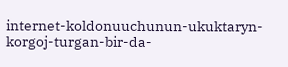internet-koldonuuchunun-ukuktaryn-korgoj-turgan-bir-da-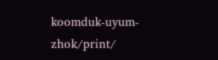koomduk-uyum-zhok/print/